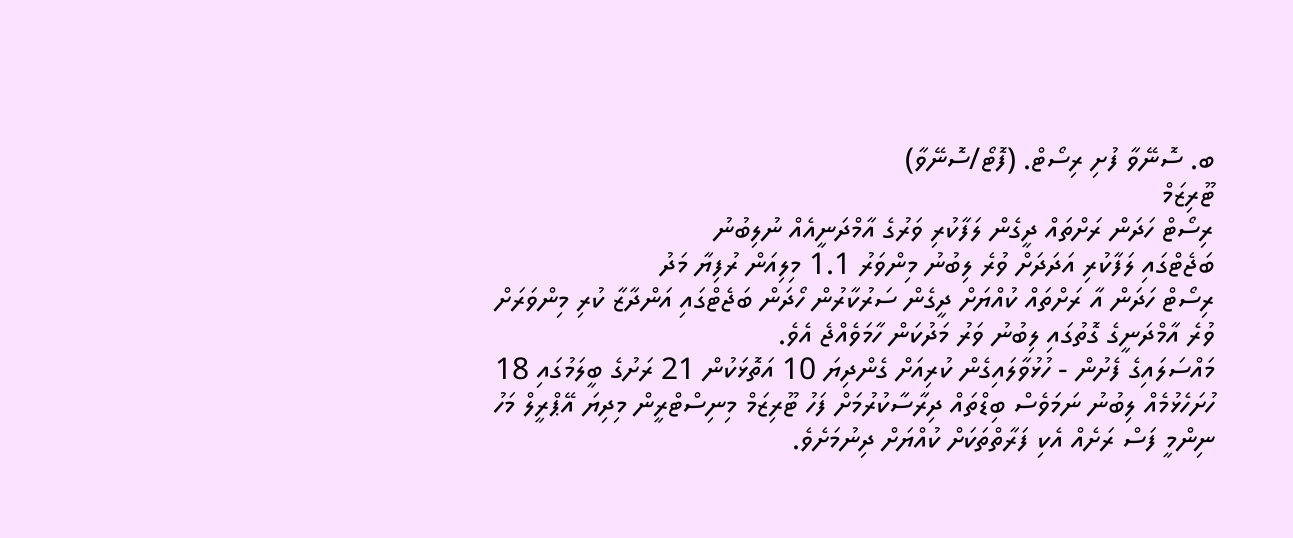ބ. ސޮނޭވާ ފުށި ރިސޯޓް. (ފޮޓޯ/ސޮނޭވާ)
ޓޫރިޒަމް
ރިސޯޓް ހަދަން ރަށްތައް ދީގެން ލަފާކުރި ވަރުގެ އާމްދަނީއެއް ނުލިބުނު
ބަޖެޓްގައި ލަފާކުރި އަދަދަށް ވުރެ ލިބުނު މިންވަރު 1.1 މިލިއަން ރުފިޔާ މަދު
ރިސޯޓް ހަދަން އާ ރަށްތައް ކުއްޔަށް ދީގެން ސަރުކާރުން ހޯދަން ބަޖެޓްގައި އަންދާޒާ ކުރި މިންވަރަށް ވުރެ އާމްދަނީގެ ގޮތުގައި ލިބުނު ވަރު މަދުކަން ހާމަވެއްޖެ އެވެ.
މައްސަލައިގެ ފެށުން - ހުޅުވާލައިގެން ކުރިއަށް ގެންދިޔަ 10 އަތޮޅަކުން 21 ރަށުގެ ބީލަމުގައި 18 ހުށަހެޅުމެއް ލިބުނު ނަމަވެސް ބިޑްތައް ދިރާސާކުރުމަށް ފަހު ޓޫރިޒަމް މިނިސްޓްރީން މިދިޔަ އޭޕްރީލް މަހު ނިންމީ ފަސް ރަށެއް އެކި ފަރާތްތަކަށް ކުއްޔަށް ދިނުމަށެވެ.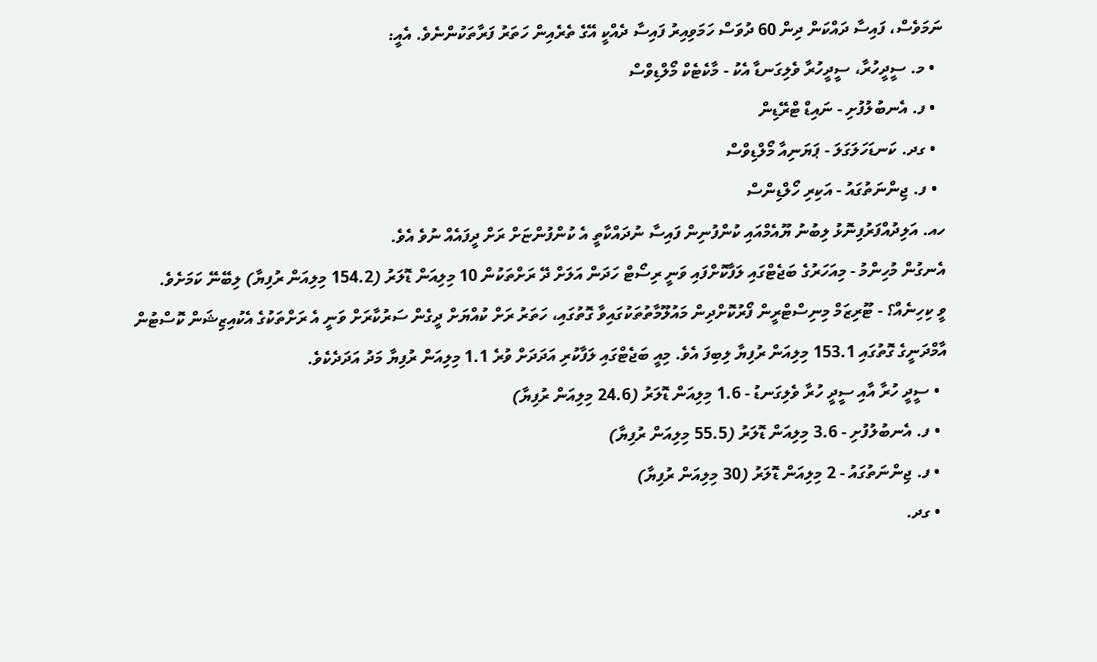ނަމަވެސް، ފައިސާ ދައްކަން ދިން 60 ދުވަސް ހަމަވިއިރު ފައިސާ ދެއްކީ އޭގެ ތެރެއިން ހަތަރު ފަރާތަކުންނެވެ. އެއީ:
  • މ. ސީދީހުރާ، ސީދީހުރާ ވެލިގަނޑާ އެކު - މާކެޓެކް މޯލްޑިވްސް
  • ފ. އެނބުލުފުށި - ނައިޑް ޓްރޭޑިން
  • ގދ. ކަނޑަހަލަގަލަ - ޕަޔަނިއާ މޯލްޑިވްސް
  • ފ. ޖިންނަތުގައު - އަކިރި ހޯލްޑިންސް
ހއ. އަލިދުއްފަރުފިނޮޅު ލިބުނު ޔޫއެމްއައި ކުންފުނިން ފައިސާ ނުދައްކާތީ އެ ކުންފުންޏަށް ރަށް ދީފައެއް ނުވެ އެވެ.
އެނގުން މުހިންމު - މިއަހަރުގެ ބަޖެޓްގައި ލަފާކޮށްފައި ވަނީ ރިސޯޓް ހަދަން އަލަށް ދޭ ރަށްތަކުން 10 މިލިއަން ޑޮލަރު (154.2 މިލިއަން ރުފިޔާ) ލިބޭނޭ ކަމަށެވެ.
ވީ ކިހިނެއް؟ - ޓޫރިޒަމް މިނިސްޓްރީން ފޯރުކޮށްދިން މައުލޫމާތުތަކުގައިވާ ގޮތުގައި، ހަތަރު ރަށް ކުއްޔަށް ދީގެން ސަރުކާރަށް ވަނީ އެ ރަށްތަކުގެ އެކުއިޒިޝަން ކޮސްޓުން އާމްދަނީގެ ގޮތުގައި 153.1 މިލިއަން ރުފިޔާ ލިބިފަ އެވެ. މިއީ ބަޖެޓްގައި ލަފާކުރި އަދަދަށް ވުރެ 1.1 މިލިއަން ރުފިޔާ މަދު އަދަދެކެވެ.
  • ސީދީ ހުރާ އާއި ސީދީ ހުރާ ވެލިގަނޑު - 1.6 މިލިއަން ޑޮލަރު (24.6 މިލިއަން ރުފިޔާ)
  • ފ. އެނބުލުފުށި - 3.6 މިލިއަން ޑޮލަރު (55.5 މިލިއަން ރުފިޔާ)
  • ފ. ޖިންނަތުގައު - 2 މިލިއަން ޑޮލަރު (30 މިލިއަން ރުފިޔާ)
  • ގދ.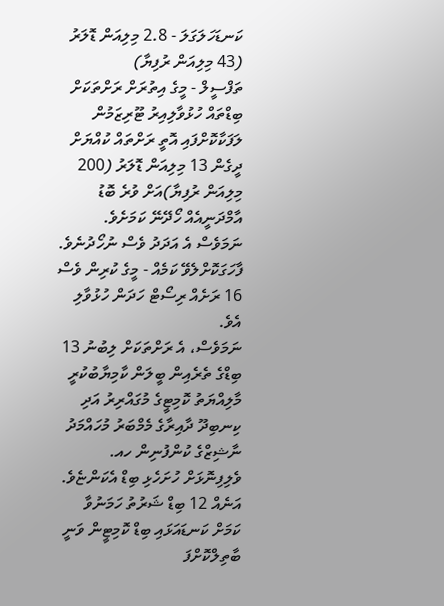ކަނޑަހަލަގަލަ - 2.8 މިލިއަން ޑޮލަރު (43 މިލިއަން ރުފިޔާ)
ތަފްސީލް - މީގެ އިތުރަށް ރަށްތަކަށް ބިޑްތައް ހުޅުވާލިއިރު ޓޫރިޒަމުން ލަފަކާކޮށްފައި އޮތީ ރަށްތައް ކުއްޔަށް ދީގެން 13 މިލިއަން ޑޮލަރު (200 މިލިއަން ރުފިޔާ)އަށް ވުރެ ބޮޑު އާމްދަނީއެއް ހޯދޭނޭ ކަމަށެވެ. ނަމަވެސް އެ އަދަދު ވެސް ނުހޯދުނެވެ.
ފާހަގަކޮށްލެވޭ ކަމެއް - މީގެ ކުރިން ވެސް 16 ރަށެއް ރިސޯޓް ހަދަން ހުޅުވާލި އެވެ.
ނަމަވެސް، އެ ރަށްތަކަށް ލިބުނު 13 ބިޑްގެ ތެރެއިން ބީލަން ކާމިޔާބުކުރީ މާލިއްޔަތު ކޮމިޓީގެ މުގައްރިރު އަދި ކިނބިދޫ ދާއިރާގެ މެމްބަރު މުހައްމަދު ނާޝިޒްގެ ކުންފުނިން ހއ. ވެލިފިނޮޅަށް ހުށަހެޅި ބިޑް އެކަންޏެވެ. އަނެއް 12 ބިޑް ޝަރުތު ހަމަނުވާ ކަމަށް ކަނޑައަޅައި ބިޑް ކޮމިޓީން ވަނީ ބާތިލްކޮށްފަ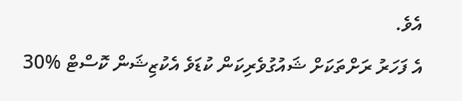އެވެ.
އެ ފަހަރު ރަށްތަކަށް ޝައުގުވެރިކަން ކުޑަވެ އެކުޒިޝަން ކޮސްޓް %30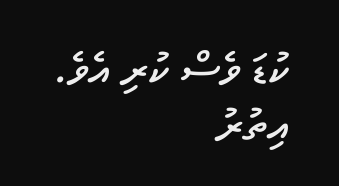ކުޑަ ވެސް ކުރި އެވެ.
އިތުރު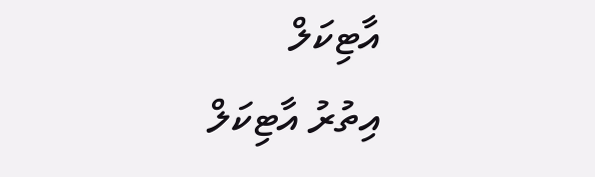އާޓިކަލް
އިތުރު އާޓިކަލް